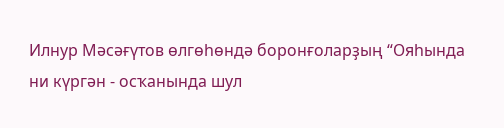Илнур Мәсәғүтов өлгөһөндә боронғоларҙың “Ояһында ни күргән - осҡанында шул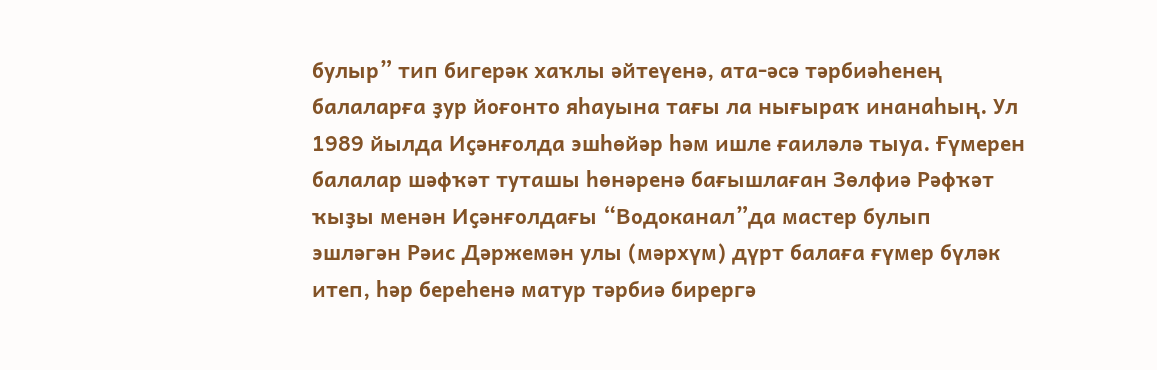булыр” тип бигерәк хаҡлы әйтеүенә, ата-әсә тәрбиәһенең балаларға ҙур йоғонто яһауына тағы ла нығыраҡ инанаһың. Ул 1989 йылда Иҫәнғолда эшһөйәр һәм ишле ғаиләлә тыуа. Ғүмерен балалар шәфҡәт туташы һөнәренә бағышлаған Зөлфиә Рәфҡәт ҡыҙы менән Иҫәнғолдағы “Водоканал”да мастер булып эшләгән Рәис Дәржемән улы (мәрхүм) дүрт балаға ғүмер бүләк итеп, һәр береһенә матур тәрбиә бирергә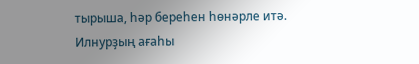тырыша, һәр береһен һөнәрле итә. Илнурҙың ағаһы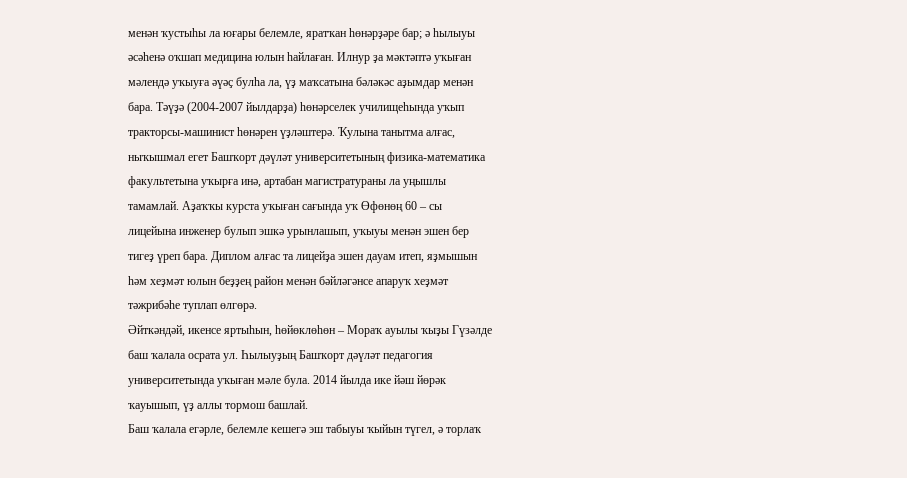менән ҡустыһы ла юғары белемле, яратҡан һөнәрҙәре бар; ә һылыуы әсәһенә оҡшап медицина юлын һайлаған. Илнур ҙа мәктәптә уҡыған мәлендә уҡыуға әүәҫ булһа ла, үҙ маҡсатына бәләкәс аҙымдар менән бара. Тәүҙә (2004-2007 йылдарҙа) һөнәрселек училищеһында уҡып тракторсы-машинист һөнәрен үҙләштерә. Ҡулына танытма алғас, ныҡышмал егет Башҡорт дәүләт университетының физика-математика факультетына уҡырға инә, артабан магистратураны ла уңышлы тамамлай. Аҙаҡҡы курста уҡыған сағында уҡ Өфөнөң 60 – сы лицейына инженер булып эшкә урынлашып, уҡыуы менән эшен бер тигеҙ үреп бара. Диплом алғас та лицейҙа эшен дауам итеп, яҙмышын һәм хеҙмәт юлын беҙҙең район менән бәйләгәнсе апаруҡ хеҙмәт тәжрибәһе туплап өлгөрә.
Әйткәндәй, икенсе яртыһын, һөйөклөһөн – Мораҡ ауылы ҡыҙы Гүзәлде баш ҡалала осрата ул. Һылыуҙың Башҡорт дәүләт педагогия университетында уҡыған мәле була. 2014 йылда ике йәш йөрәк ҡауышып, үҙ аллы тормош башлай.
Баш ҡалала егәрле, белемле кешегә эш табыуы ҡыйын түгел, ә торлаҡ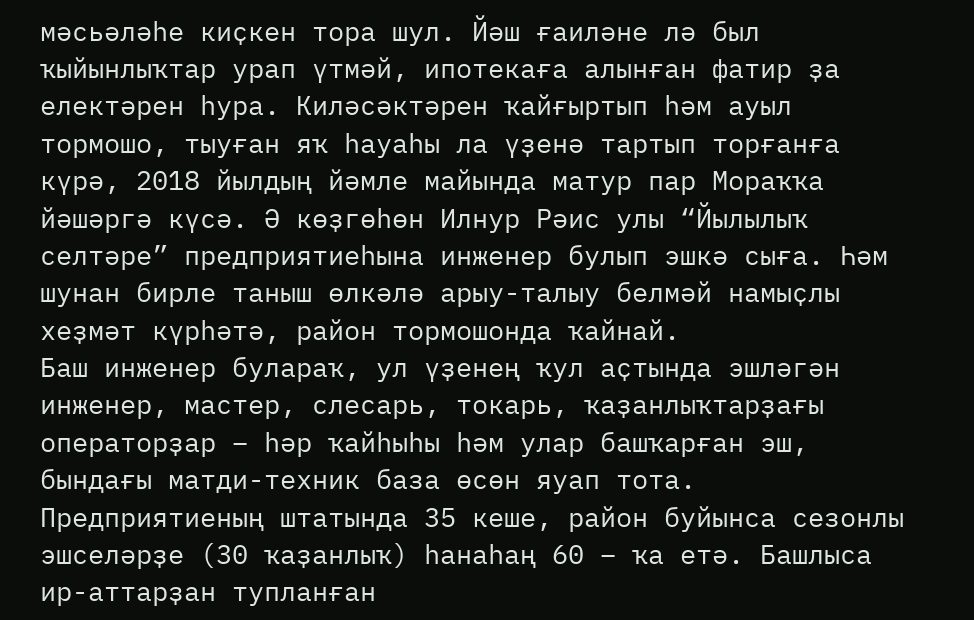мәсьәләһе киҫкен тора шул. Йәш ғаиләне лә был ҡыйынлыҡтар урап үтмәй, ипотекаға алынған фатир ҙа електәрен һура. Киләсәктәрен ҡайғыртып һәм ауыл тормошо, тыуған яҡ һауаһы ла үҙенә тартып торғанға күрә, 2018 йылдың йәмле майында матур пар Мораҡҡа йәшәргә күсә. Ә көҙгөһөн Илнур Рәис улы “Йылылыҡ селтәре” предприятиеһына инженер булып эшкә сыға. Һәм шунан бирле таныш өлкәлә арыу-талыу белмәй намыҫлы хеҙмәт күрһәтә, район тормошонда ҡайнай.
Баш инженер булараҡ, ул үҙенең ҡул аҫтында эшләгән инженер, мастер, слесарь, токарь, ҡаҙанлыҡтарҙағы операторҙар – һәр ҡайһыһы һәм улар башҡарған эш, бындағы матди-техник база өсөн яуап тота. Предприятиеның штатында 35 кеше, район буйынса сезонлы эшселәрҙе (30 ҡаҙанлыҡ) һанаһаң 60 – ҡа етә. Башлыса ир-аттарҙан тупланған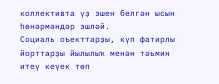коллективта үҙ эшен белгән ысын һөнәрмәндәр эшләй.
Социаль оъекттарҙы, күп фатирлы йорттарҙы йылылыҡ менән тәьмин итеү кеүек төп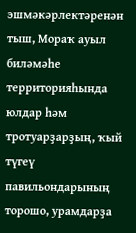эшмәкәрлектәренән тыш, Мораҡ ауыл биләмәһе территорияһында юлдар һәм тротуарҙарҙың, ҡый түгеү павильондарының торошо, урамдарҙа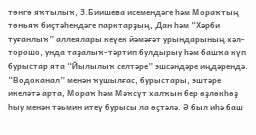төнгө яҡтылыҡ, З.Биишева исемендәге һәм Мораҡтың төньяҡ биҫтәһендәге парктарҙың, Дан һәм “Хәрби туғанлыҡ” аллеялары кеүек йәмәғәт урындарының хәл-торошо, унда таҙалыҡ-тәртип булдырыу һәм башҡа күп бурыстар ята “Йылылыҡ селтәре” эшсәндәре иңдәрендә. “Водоканал” менән ҡушылғас, бурыстары, эштәре икеләтә арта, Мораҡ һәм Мәҡсүт халҡын бер өҙлөкһөҙ һыу менән тәьмин итеү бурысы ла өҫтәлә. Ә был иһә баш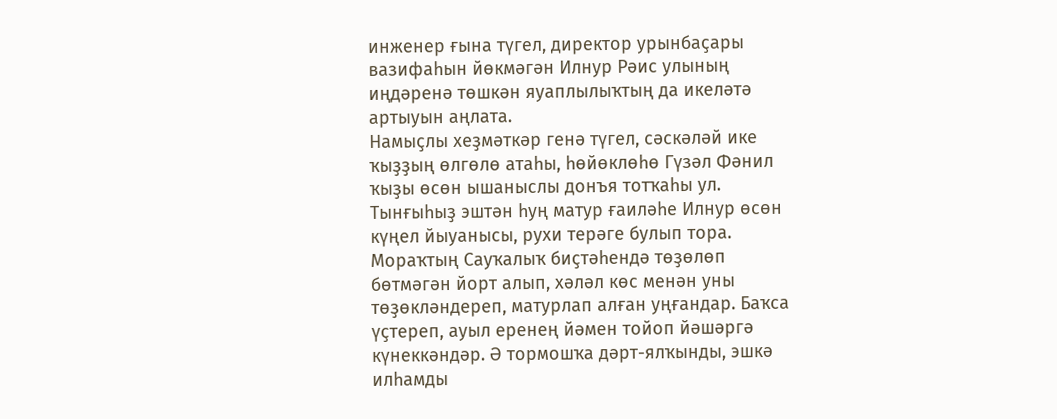инженер ғына түгел, директор урынбаҫары вазифаһын йөкмәгән Илнур Рәис улының иңдәренә төшкән яуаплылыҡтың да икеләтә артыуын аңлата.
Намыҫлы хеҙмәткәр генә түгел, сәскәләй ике ҡыҙҙың өлгөлө атаһы, һөйөклөһө Гүзәл Фәнил ҡыҙы өсөн ышаныслы донъя тотҡаһы ул. Тынғыһыҙ эштән һуң матур ғаиләһе Илнур өсөн күңел йыуанысы, рухи терәге булып тора.
Мораҡтың Сауҡалыҡ биҫтәһендә төҙөлөп бөтмәгән йорт алып, хәләл көс менән уны төҙөкләндереп, матурлап алған уңғандар. Баҡса үҫтереп, ауыл еренең йәмен тойоп йәшәргә күнеккәндәр. Ә тормошҡа дәрт-ялҡынды, эшкә илһамды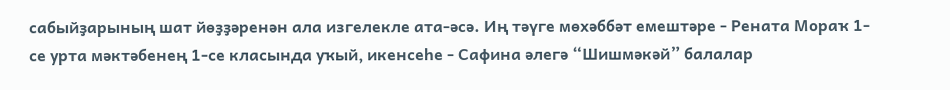сабыйҙарының шат йөҙҙәренән ала изгелекле ата-әсә. Иң тәүге мөхәббәт емештәре - Рената Мораҡ 1-се урта мәктәбенең 1-се класында уҡый, икенсеһе - Сафина әлегә “Шишмәкәй” балалар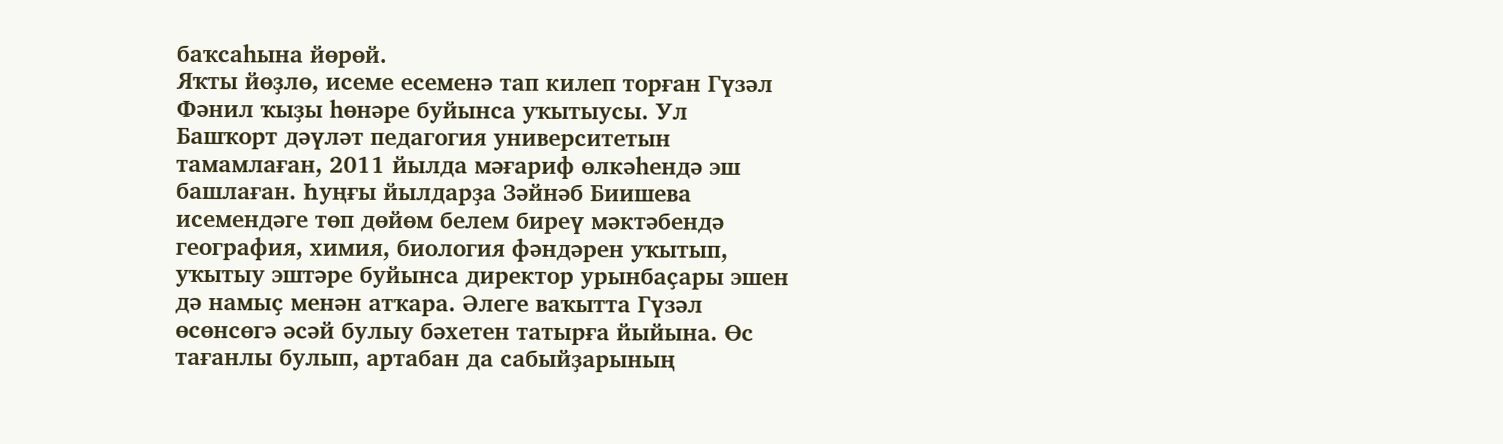баҡсаһына йөрөй.
Яҡты йөҙлө, исеме есеменә тап килеп торған Гүзәл Фәнил ҡыҙы һөнәре буйынса уҡытыусы. Ул Башҡорт дәүләт педагогия университетын тамамлаған, 2011 йылда мәғариф өлкәһендә эш башлаған. Һуңғы йылдарҙа Зәйнәб Биишева исемендәге төп дөйөм белем биреү мәктәбендә география, химия, биология фәндәрен уҡытып, уҡытыу эштәре буйынса директор урынбаҫары эшен дә намыҫ менән атҡара. Әлеге ваҡытта Гүзәл өсөнсөгә әсәй булыу бәхетен татырға йыйына. Өс тағанлы булып, артабан да сабыйҙарының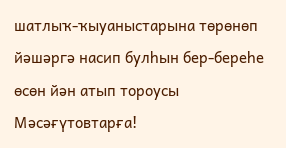шатлыҡ-ҡыуаныстарына төрөнөп йәшәргә насип булһын бер-береһе өсөн йән атып тороусы Мәсәғүтовтарға!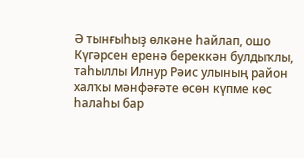Ә тынғыһыҙ өлкәне һайлап, ошо Күгәрсен еренә береккән булдыҡлы, таһыллы Илнур Рәис улының район халҡы мәнфәғәте өсөн күпме көс һалаһы бар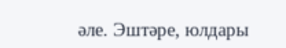әле. Эштәре, юлдары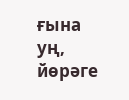ғына уң, йөрәге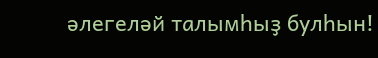әлегеләй талымһыҙ булһын!